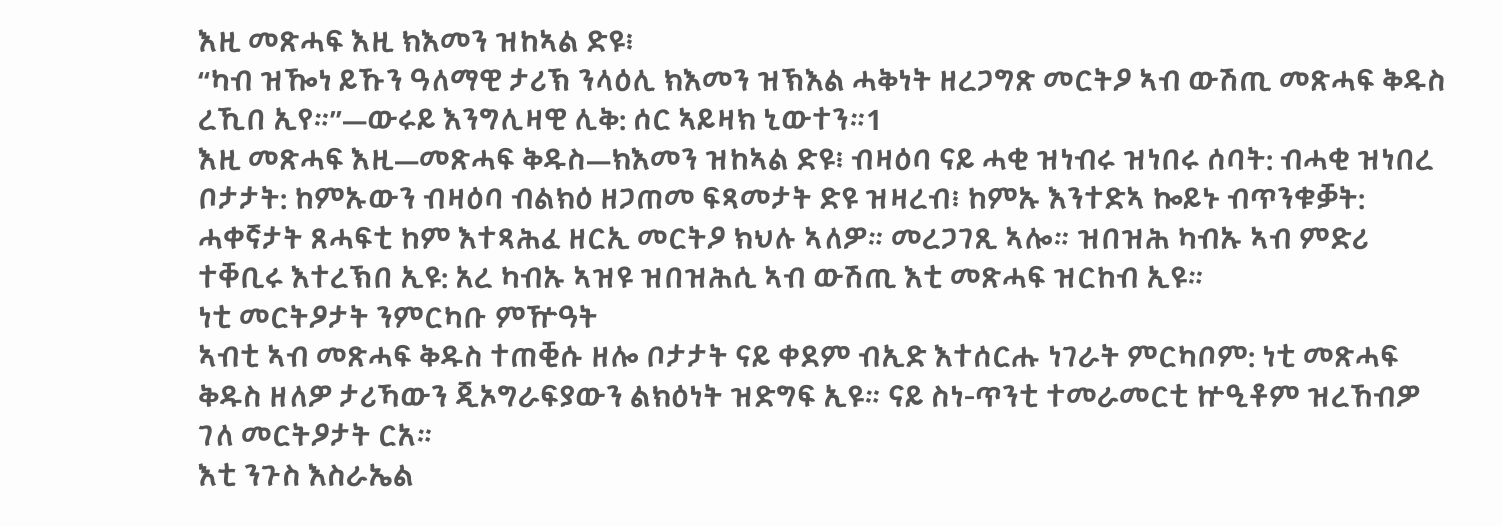እዚ መጽሓፍ እዚ ክእመን ዝከኣል ድዩ፧
“ካብ ዝዀነ ይኹን ዓለማዊ ታሪኽ ንላዕሊ ክእመን ዝኽእል ሓቅነት ዘረጋግጽ መርትዖ ኣብ ውሽጢ መጽሓፍ ቅዱስ ረኺበ ኢየ።”—ውሩይ እንግሊዛዊ ሊቅ: ሰር ኣይዛክ ኒውተን።1
እዚ መጽሓፍ እዚ—መጽሓፍ ቅዱስ—ክእመን ዝከኣል ድዩ፧ ብዛዕባ ናይ ሓቂ ዝነብሩ ዝነበሩ ሰባት: ብሓቂ ዝነበረ ቦታታት: ከምኡውን ብዛዕባ ብልክዕ ዘጋጠመ ፍጻመታት ድዩ ዝዛረብ፧ ከምኡ እንተድኣ ኰይኑ ብጥንቁቓት: ሓቀኛታት ጸሓፍቲ ከም እተጻሕፈ ዘርኢ መርትዖ ክህሉ ኣለዎ። መረጋገጺ ኣሎ። ዝበዝሕ ካብኡ ኣብ ምድሪ ተቐቢሩ እተረኽበ ኢዩ: አረ ካብኡ ኣዝዩ ዝበዝሕሲ ኣብ ውሽጢ እቲ መጽሓፍ ዝርከብ ኢዩ።
ነቲ መርትዖታት ንምርካቡ ምዅዓት
ኣብቲ ኣብ መጽሓፍ ቅዱስ ተጠቒሱ ዘሎ ቦታታት ናይ ቀደም ብኢድ እተሰርሑ ነገራት ምርካቦም: ነቲ መጽሓፍ ቅዱስ ዘለዎ ታሪኻውን ጂኦግራፍያውን ልክዕነት ዝድግፍ ኢዩ። ናይ ስነ-ጥንቲ ተመራመርቲ ኵዒቶም ዝረኸብዎ ገለ መርትዖታት ርአ።
እቲ ንጉስ እስራኤል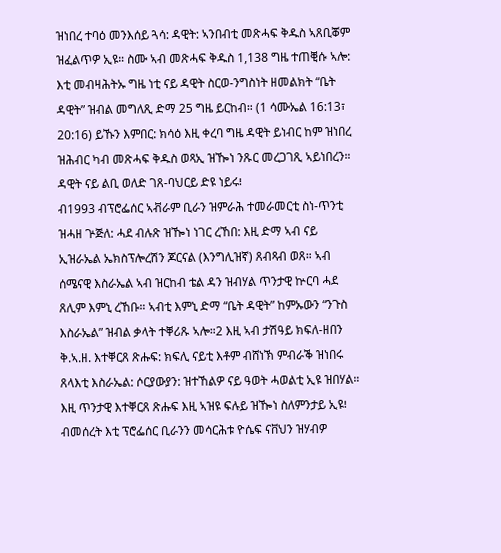ዝነበረ ተባዕ መንእሰይ ጓሳ: ዳዊት: ኣንበብቲ መጽሓፍ ቅዱስ ኣጸቢቖም ዝፈልጥዎ ኢዩ። ስሙ ኣብ መጽሓፍ ቅዱስ 1,138 ግዜ ተጠቒሱ ኣሎ: እቲ መብዛሕትኡ ግዜ ነቲ ናይ ዳዊት ስርወ-ንግስነት ዘመልክት “ቤት ዳዊት” ዝብል መግለጺ ድማ 25 ግዜ ይርከብ። (1 ሳሙኤል 16:13፣ 20:16) ይኹን እምበር: ክሳዕ እዚ ቀረባ ግዜ ዳዊት ይነብር ከም ዝነበረ ዝሕብር ካብ መጽሓፍ ቅዱስ ወጻኢ ዝዀነ ንጹር መረጋገጺ ኣይነበረን። ዳዊት ናይ ልቢ ወለድ ገጸ-ባህርይ ድዩ ነይሩ፧
ብ1993 ብፕሮፌሰር ኣቭራም ቢራን ዝምራሕ ተመራመርቲ ስነ-ጥንቲ ዝሓዘ ጕጅለ: ሓደ ብሉጽ ዝዀነ ነገር ረኸበ: እዚ ድማ ኣብ ናይ ኢዝራኤል ኤክስፕሎረሽን ጆርናል (እንግሊዝኛ) ጸብጻብ ወጸ። ኣብ ሰሜናዊ እስራኤል ኣብ ዝርከብ ቴል ዳን ዝብሃል ጥንታዊ ኵርባ ሓደ ጸሊም እምኒ ረኸቡ። ኣብቲ እምኒ ድማ “ቤት ዳዊት” ከምኡውን “ንጉስ እስራኤል” ዝብል ቃላት ተቐሪጹ ኣሎ።2 እዚ ኣብ ታሽዓይ ክፍለ-ዘበን ቅ.ኣ.ዘ. እተቐርጸ ጽሑፍ: ክፍሊ ናይቲ እቶም ብሸነኽ ምብራቕ ዝነበሩ ጸላእቲ እስራኤል: ሶርያውያን: ዝተኸልዎ ናይ ዓወት ሓወልቲ ኢዩ ዝበሃል። እዚ ጥንታዊ እተቐርጸ ጽሑፍ እዚ ኣዝዩ ፍሉይ ዝዀነ ስለምንታይ ኢዩ፧
ብመሰረት እቲ ፕሮፌሰር ቢራንን መሳርሕቱ ዮሴፍ ናቨህን ዝሃብዎ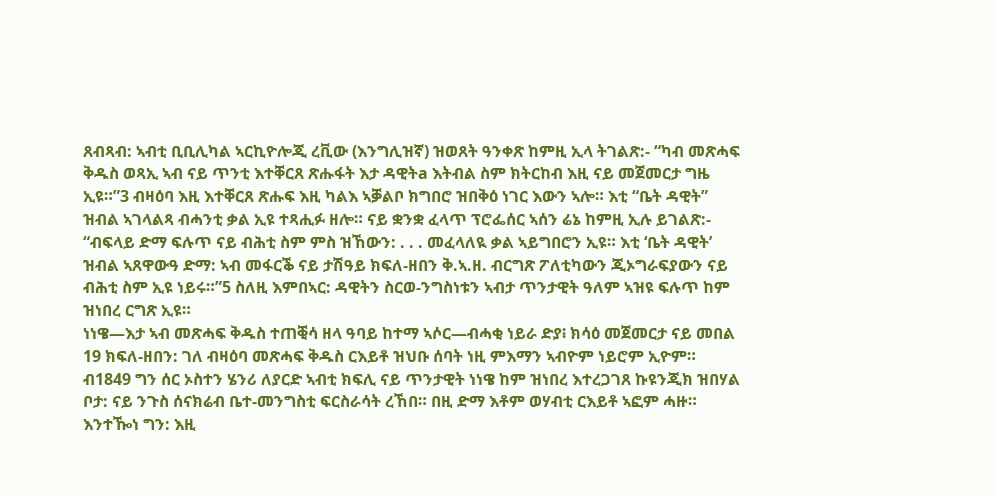ጸብጻብ: ኣብቲ ቢቢሊካል ኣርኪዮሎጂ ረቪው (እንግሊዝኛ) ዝወጸት ዓንቀጽ ከምዚ ኢላ ትገልጽ:- “ካብ መጽሓፍ ቅዱስ ወጻኢ ኣብ ናይ ጥንቲ እተቐርጸ ጽሑፋት እታ ዳዊትa እትብል ስም ክትርከብ እዚ ናይ መጀመርታ ግዜ ኢዩ።”3 ብዛዕባ እዚ እተቐርጸ ጽሑፍ እዚ ካልእ ኣቓልቦ ክግበሮ ዝበቅዕ ነገር እውን ኣሎ። እቲ “ቤት ዳዊት” ዝብል ኣገላልጻ ብሓንቲ ቃል ኢዩ ተጻሒፉ ዘሎ። ናይ ቋንቋ ፈላጥ ፕሮፌሰር ኣሰን ሬኔ ከምዚ ኢሉ ይገልጽ:- “ብፍላይ ድማ ፍሉጥ ናይ ብሕቲ ስም ምስ ዝኸውን: . . . መፈላለዪ ቃል ኣይግበሮን ኢዩ። እቲ ‘ቤት ዳዊት’ ዝብል ኣጸዋውዓ ድማ: ኣብ መፋርቕ ናይ ታሽዓይ ክፍለ-ዘበን ቅ.ኣ.ዘ. ብርግጽ ፖለቲካውን ጂኦግራፍያውን ናይ ብሕቲ ስም ኢዩ ነይሩ።”5 ስለዚ እምበኣር: ዳዊትን ስርወ-ንግስነቱን ኣብታ ጥንታዊት ዓለም ኣዝዩ ፍሉጥ ከም ዝነበረ ርግጽ ኢዩ።
ነነዌ—እታ ኣብ መጽሓፍ ቅዱስ ተጠቒሳ ዘላ ዓባይ ከተማ ኣሶር—ብሓቂ ነይራ ድያ፧ ክሳዕ መጀመርታ ናይ መበል 19 ክፍለ-ዘበን: ገለ ብዛዕባ መጽሓፍ ቅዱስ ርእይቶ ዝህቡ ሰባት ነዚ ምእማን ኣብዮም ነይሮም ኢዮም። ብ1849 ግን ሰር ኦስተን ሄንሪ ለያርድ ኣብቲ ክፍሊ ናይ ጥንታዊት ነነዌ ከም ዝነበረ እተረጋገጸ ኩዩንጂክ ዝበሃል ቦታ: ናይ ንጉስ ሰናክሬብ ቤተ-መንግስቲ ፍርስራሳት ረኸበ። በዚ ድማ እቶም ወሃብቲ ርእይቶ ኣፎም ሓዙ። እንተዀነ ግን: እዚ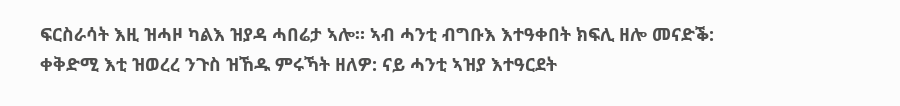ፍርስራሳት እዚ ዝሓዞ ካልእ ዝያዳ ሓበሬታ ኣሎ። ኣብ ሓንቲ ብግቡእ እተዓቀበት ክፍሊ ዘሎ መናድቕ: ቀቅድሚ እቲ ዝወረረ ንጉስ ዝኸዱ ምሩኻት ዘለዎ: ናይ ሓንቲ ኣዝያ እተዓርደት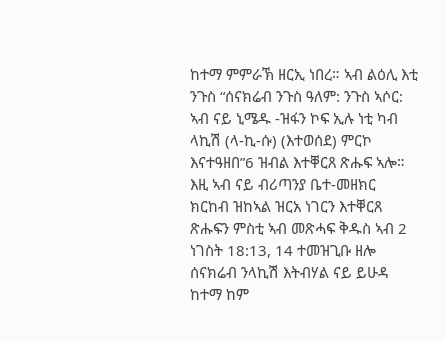ከተማ ምምራኽ ዘርኢ ነበረ። ኣብ ልዕሊ እቲ ንጉስ “ሰናክሬብ ንጉስ ዓለም: ንጉስ ኣሶር: ኣብ ናይ ኒሜዱ -ዝፋን ኮፍ ኢሉ ነቲ ካብ ላኪሽ (ላ-ኪ-ሱ) (እተወሰደ) ምርኮ እናተዓዘበ”6 ዝብል እተቐርጸ ጽሑፍ ኣሎ።
እዚ ኣብ ናይ ብሪጣንያ ቤተ-መዘክር ክርከብ ዝከኣል ዝርአ ነገርን እተቐርጸ ጽሑፍን ምስቲ ኣብ መጽሓፍ ቅዱስ ኣብ 2 ነገስት 18:13, 14 ተመዝጊቡ ዘሎ ሰናክሬብ ንላኪሽ እትብሃል ናይ ይሁዳ ከተማ ከም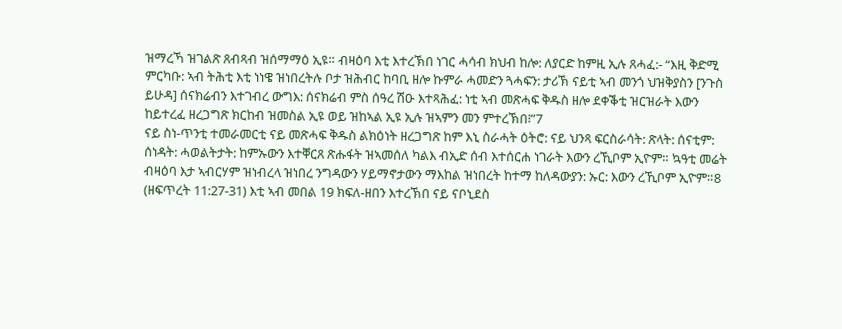ዝማረኻ ዝገልጽ ጸብጻብ ዝሰማማዕ ኢዩ። ብዛዕባ እቲ እተረኽበ ነገር ሓሳብ ክህብ ከሎ: ለያርድ ከምዚ ኢሉ ጸሓፈ:- “እዚ ቅድሚ ምርካቡ: ኣብ ትሕቲ እቲ ነነዌ ዝነበረትሉ ቦታ ዝሕብር ከባቢ ዘሎ ኩምራ ሓመድን ጓሓፍን: ታሪኽ ናይቲ ኣብ መንጎ ህዝቅያስን [ንጉስ ይሁዳ] ሰናክሬብን እተገብረ ውግእ: ሰናክሬብ ምስ ሰዓረ ሽዑ እተጻሕፈ: ነቲ ኣብ መጽሓፍ ቅዱስ ዘሎ ደቀቕቲ ዝርዝራት እውን ከይተረፈ ዘረጋግጽ ክርከብ ዝመስል ኢዩ ወይ ዝከኣል ኢዩ ኢሉ ዝኣምን መን ምተረኽበ፧”7
ናይ ስነ-ጥንቲ ተመራመርቲ ናይ መጽሓፍ ቅዱስ ልክዕነት ዘረጋግጽ ከም እኒ ስራሓት ዕትሮ: ናይ ህንጻ ፍርስራሳት: ጽላት: ሰናቲም: ሰነዳት: ሓወልትታት: ከምኡውን እተቐርጸ ጽሑፋት ዝኣመሰለ ካልእ ብኢድ ሰብ እተሰርሐ ነገራት እውን ረኺቦም ኢዮም። ኳዓቲ መሬት ብዛዕባ እታ ኣብርሃም ዝነብረላ ዝነበረ ንግዳውን ሃይማኖታውን ማእከል ዝነበረት ከተማ ከለዳውያን: ኡር: እውን ረኺቦም ኢዮም።8 (ዘፍጥረት 11:27-31) እቲ ኣብ መበል 19 ክፍለ-ዘበን እተረኽበ ናይ ናቦኒደስ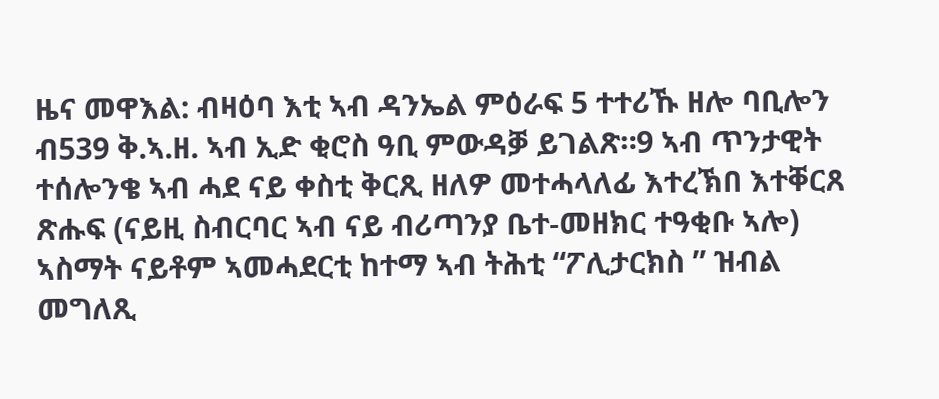ዜና መዋእል: ብዛዕባ እቲ ኣብ ዳንኤል ምዕራፍ 5 ተተሪኹ ዘሎ ባቢሎን ብ539 ቅ.ኣ.ዘ. ኣብ ኢድ ቂሮስ ዓቢ ምውዳቓ ይገልጽ።9 ኣብ ጥንታዊት ተሰሎንቄ ኣብ ሓደ ናይ ቀስቲ ቅርጺ ዘለዎ መተሓላለፊ እተረኽበ እተቐርጸ ጽሑፍ (ናይዚ ስብርባር ኣብ ናይ ብሪጣንያ ቤተ-መዘክር ተዓቂቡ ኣሎ) ኣስማት ናይቶም ኣመሓደርቲ ከተማ ኣብ ትሕቲ “ፖሊታርክስ ” ዝብል መግለጺ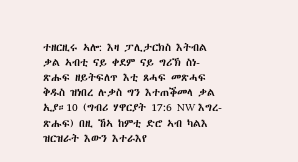ተዘርዚሩ ኣሎ: እዛ ፓሊታርክስ እትብል ቃል ኣብቲ ናይ ቀደም ናይ ግሪኽ ስነ-ጽሑፍ ዘይትፍለጥ እቲ ጸሓፍ መጽሓፍ ቅዱስ ዝነበረ ሉቃስ ግን እተጠቕመላ ቃል ኢያ።10 (ግብሪ ሃዋርያት 17:6 NW እግረ-ጽሑፍ) በዚ ኸኣ ከምቲ ድሮ ኣብ ካልእ ዝርዝራት እውን እተራእየ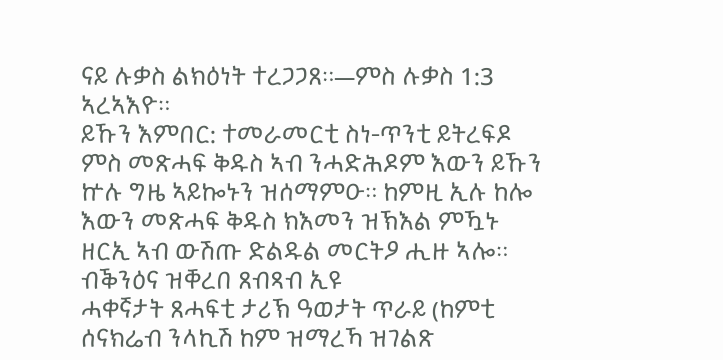ናይ ሉቃስ ልክዕነት ተረጋጋጸ።—ምስ ሉቃስ 1:3 ኣረኣእዮ።
ይኹን እምበር: ተመራመርቲ ስነ-ጥንቲ ይትረፍዶ ምስ መጽሓፍ ቅዱስ ኣብ ንሓድሕዶም እውን ይኹን ኵሉ ግዜ ኣይኰኑን ዝሰማምዑ። ከምዚ ኢሉ ከሎ እውን መጽሓፍ ቅዱስ ክእመን ዝኽእል ምዃኑ ዘርኢ ኣብ ውሽጡ ድልዱል መርትዖ ሒዙ ኣሎ።
ብቕንዕና ዝቐረበ ጸብጻብ ኢዩ
ሓቀኛታት ጸሓፍቲ ታሪኽ ዓወታት ጥራይ (ከምቲ ሰናክሬብ ንላኪሽ ከም ዝማረኻ ዝገልጽ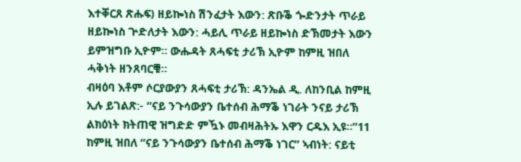እተቐርጸ ጽሑፍ) ዘይኰነስ ሽንፈታት እውን: ጽቡቕ ጐድንታት ጥራይ ዘይኰነስ ጕድለታት እውን: ሓይሊ ጥራይ ዘይኰነስ ድኽመታት እውን ይምዝግቡ ኢዮም። ውሑዳት ጸሓፍቲ ታሪኽ ኢዮም ከምዚ ዝበለ ሓቅነት ዘንጸባርቑ።
ብዛዕባ እቶም ሶርያውያን ጸሓፍቲ ታሪኽ: ዳንኤል ዲ. ለከንቢል ከምዚ ኢሉ ይገልጽ:- “ናይ ንጉሳውያን ቤተሰብ ሕማቕ ነገራት ንናይ ታሪኽ ልክዕነት ክትጠዊ ዝግድድ ምዃኑ መብዛሕትኡ እዋን ርዱእ ኢዩ።”11 ከምዚ ዝበለ “ናይ ንጉሳውያን ቤተሰብ ሕማቕ ነገር” ኣብነት: ናይቲ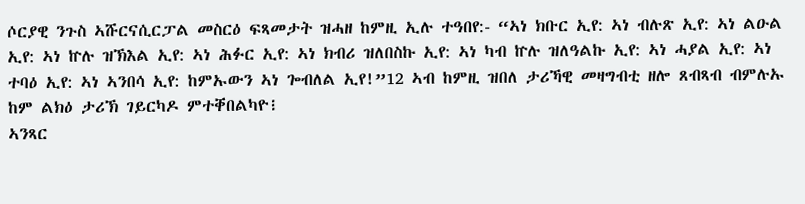ሶርያዊ ንጉስ ኣሹርናሲርፓል መስርዕ ፍጻመታት ዝሓዘ ከምዚ ኢሉ ተዓበየ:- “ኣነ ክቡር ኢየ: ኣነ ብሉጽ ኢየ: ኣነ ልዑል ኢየ: ኣነ ኵሉ ዝኽእል ኢየ: ኣነ ሕፉር ኢየ: ኣነ ክብሪ ዝለበስኩ ኢየ: ኣነ ካብ ኵሉ ዝለዓልኩ ኢየ: ኣነ ሓያል ኢየ: ኣነ ተባዕ ኢየ: ኣነ ኣንበሳ ኢየ: ከምኡውን ኣነ ጐብለል ኢየ!”12 ኣብ ከምዚ ዝበለ ታሪኻዊ መዛግብቲ ዘሎ ጸብጻብ ብምሉኡ ከም ልክዕ ታሪኽ ገይርካዶ ምተቐበልካዮ፧
ኣንጻር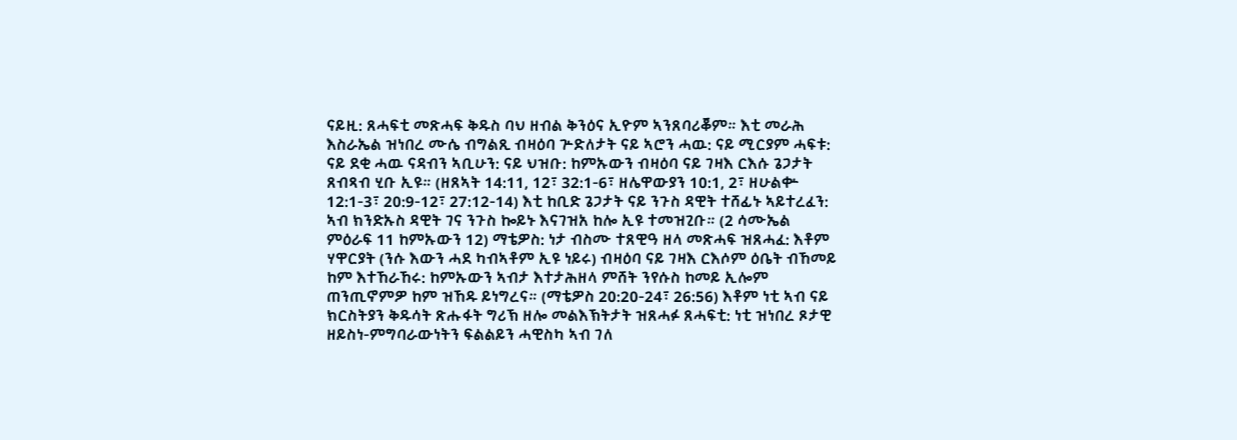ናይዚ: ጸሓፍቲ መጽሓፍ ቅዱስ ባህ ዘብል ቅንዕና ኢዮም ኣንጸባሪቖም። እቲ መራሕ እስራኤል ዝነበረ ሙሴ ብግልጺ ብዛዕባ ጕድለታት ናይ ኣሮን ሓዉ: ናይ ሚርያም ሓፍቱ: ናይ ደቂ ሓዉ ናዳብን ኣቢሁን: ናይ ህዝቡ: ከምኡውን ብዛዕባ ናይ ገዛእ ርእሱ ጌጋታት ጸብጻብ ሂቡ ኢዩ። (ዘጸኣት 14:11, 12፣ 32:1-6፣ ዘሌዋውያን 10:1, 2፣ ዘሁልቍ 12:1-3፣ 20:9-12፣ 27:12-14) እቲ ከቢድ ጌጋታት ናይ ንጉስ ዳዊት ተሸፊኑ ኣይተረፈን: ኣብ ክንድኡስ ዳዊት ገና ንጉስ ኰይኑ እናገዝአ ከሎ ኢዩ ተመዝጊቡ። (2 ሳሙኤል ምዕራፍ 11 ከምኡውን 12) ማቴዎስ: ነታ ብስሙ ተጸዊዓ ዘላ መጽሓፍ ዝጸሓፈ: እቶም ሃዋርያት (ንሱ እውን ሓደ ካብኣቶም ኢዩ ነይሩ) ብዛዕባ ናይ ገዛእ ርእሶም ዕቤት ብኸመይ ከም እተኸራኸሩ: ከምኡውን ኣብታ እተታሕዘላ ምሸት ንየሱስ ከመይ ኢሎም ጠንጢኖምዎ ከም ዝኸዱ ይነግረና። (ማቴዎስ 20:20-24፣ 26:56) እቶም ነቲ ኣብ ናይ ክርስትያን ቅዱሳት ጽሑፋት ግሪኽ ዘሎ መልእኽትታት ዝጸሓፉ ጸሓፍቲ: ነቲ ዝነበረ ጾታዊ ዘይስነ-ምግባራውነትን ፍልልይን ሓዊስካ ኣብ ገለ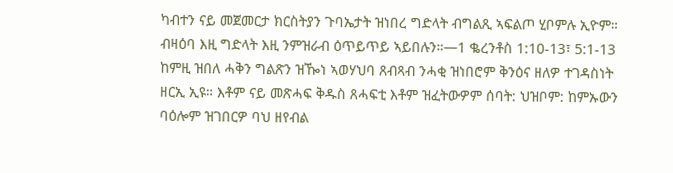ካብተን ናይ መጀመርታ ክርስትያን ጉባኤታት ዝነበረ ግድላት ብግልጺ ኣፍልጦ ሂቦምሉ ኢዮም። ብዛዕባ እዚ ግድላት እዚ ንምዝራብ ዕጥይጥይ ኣይበሉን።—1 ቈረንቶስ 1:10-13፣ 5:1-13
ከምዚ ዝበለ ሓቅን ግልጽን ዝዀነ ኣወሃህባ ጸብጻብ ንሓቂ ዝነበሮም ቅንዕና ዘለዎ ተገዳስነት ዘርኢ ኢዩ። እቶም ናይ መጽሓፍ ቅዱስ ጸሓፍቲ እቶም ዝፈትውዎም ሰባት: ህዝቦም: ከምኡውን ባዕሎም ዝገበርዎ ባህ ዘየብል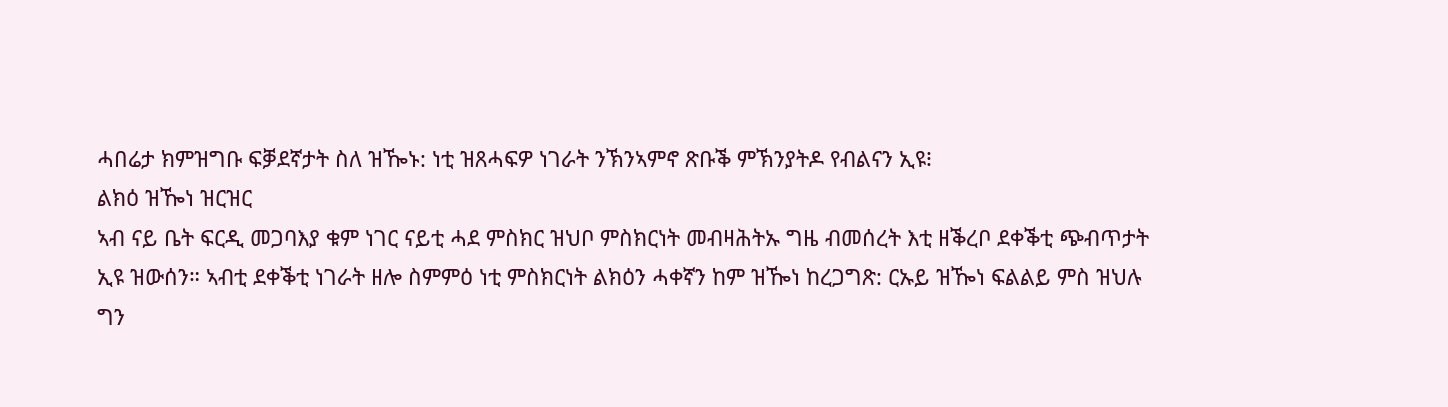ሓበሬታ ክምዝግቡ ፍቓደኛታት ስለ ዝዀኑ: ነቲ ዝጸሓፍዎ ነገራት ንኽንኣምኖ ጽቡቕ ምኽንያትዶ የብልናን ኢዩ፧
ልክዕ ዝዀነ ዝርዝር
ኣብ ናይ ቤት ፍርዲ መጋባእያ ቁም ነገር ናይቲ ሓደ ምስክር ዝህቦ ምስክርነት መብዛሕትኡ ግዜ ብመሰረት እቲ ዘቕረቦ ደቀቕቲ ጭብጥታት ኢዩ ዝውሰን። ኣብቲ ደቀቕቲ ነገራት ዘሎ ስምምዕ ነቲ ምስክርነት ልክዕን ሓቀኛን ከም ዝዀነ ከረጋግጽ: ርኡይ ዝዀነ ፍልልይ ምስ ዝህሉ ግን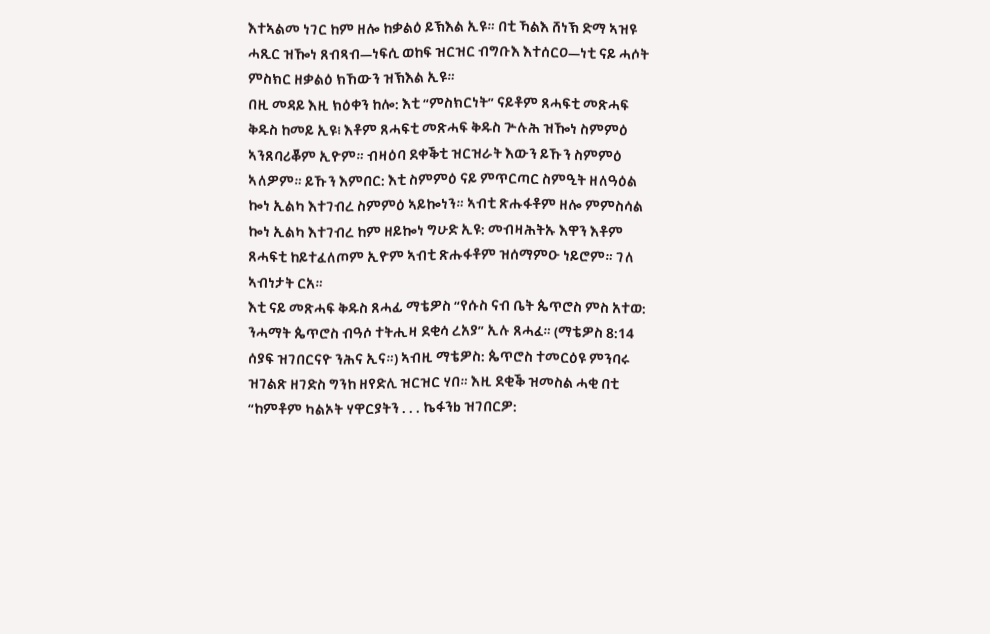እተኣልመ ነገር ከም ዘሎ ከቃልዕ ይኽእል ኢዩ። በቲ ኻልእ ሸነኽ ድማ ኣዝዩ ሓጺር ዝዀነ ጸብጻብ—ነፍሲ ወከፍ ዝርዝር ብግቡእ እተሰርዐ—ነቲ ናይ ሓሶት ምስክር ዘቃልዕ ክኸውን ዝኽእል ኢዩ።
በዚ መዳይ እዚ ክዕቀን ከሎ: እቲ “ምስክርነት” ናይቶም ጸሓፍቲ መጽሓፍ ቅዱስ ከመይ ኢዩ፧ እቶም ጸሓፍቲ መጽሓፍ ቅዱስ ጕሉሕ ዝዀነ ስምምዕ ኣንጸባሪቖም ኢዮም። ብዛዕባ ደቀቕቲ ዝርዝራት እውን ይኹን ስምምዕ ኣለዎም። ይኹን እምበር: እቲ ስምምዕ ናይ ምጥርጣር ስምዒት ዘለዓዕል ኰነ ኢልካ እተገብረ ስምምዕ ኣይኰነን። ኣብቲ ጽሑፋቶም ዘሎ ምምስሳል ኰነ ኢልካ እተገብረ ከም ዘይኰነ ግሁድ ኢዩ: መብዛሕትኡ እዋን እቶም ጸሓፍቲ ከይተፈለጦም ኢዮም ኣብቲ ጽሑፋቶም ዝሰማምዑ ነይሮም። ገለ ኣብነታት ርአ።
እቲ ናይ መጽሓፍ ቅዱስ ጸሓፊ ማቴዎስ “የሱስ ናብ ቤት ጴጥሮስ ምስ አተወ: ንሓማት ጴጥሮስ ብዓሶ ተትሒዛ ደቂሳ ረአያ” ኢሉ ጸሓፈ። (ማቴዎስ 8:14 ሰያፍ ዝገበርናዮ ንሕና ኢና።) ኣብዚ ማቴዎስ: ጴጥሮስ ተመርዕዩ ምንባሩ ዝገልጽ ዘገድስ ግንከ ዘየድሊ ዝርዝር ሃበ። እዚ ደቂቕ ዝመስል ሓቂ በቲ “ከምቶም ካልኦት ሃዋርያትን . . . ኬፋንb ዝገበርዎ: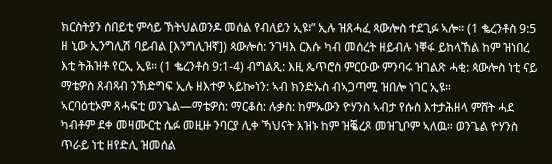ክርስትያን ሰበይቲ ምሳይ ኽትህልወንዶ መሰል የብለይን ኢዩ፧” ኢሉ ዝጸሓፈ ጳውሎስ ተደጊፉ ኣሎ። (1 ቈረንቶስ 9:5 ዘ ኒው ኢንግሊሽ ባይብል [እንግሊዝኛ]) ጳውሎስ: ንገዛእ ርእሱ ካብ መሰረት ዘይብሉ ነቐፋ ይከላኸል ከም ዝነበረ እቲ ትሕዝቶ የርኢ ኢዩ። (1 ቈረንቶስ 9:1-4) ብግልጺ: እዚ ጴጥሮስ ምርዑው ምንባሩ ዝገልጽ ሓቂ: ጳውሎስ ነቲ ናይ ማቴዎስ ጸብጻብ ንኽድግፍ ኢሉ ዘእተዎ ኣይኰነን: ኣብ ክንድኡስ ብኣጋጣሚ ዝበሎ ነገር ኢዩ።
ኣርባዕቲኦም ጸሓፍቲ ወንጌል—ማቴዎስ: ማርቆስ: ሉቃስ: ከምኡውን ዮሃንስ ኣብታ የሱስ እተታሕዘላ ምሸት ሓደ ካብቶም ደቀ መዛሙርቲ ሴፉ መዚዙ ንባርያ ሊቀ ኻህናት እዝኑ ከም ዝቘረጾ መዝጊቦም ኣለዉ። ወንጌል ዮሃንስ ጥራይ ነቲ ዘየድሊ ዝመሰል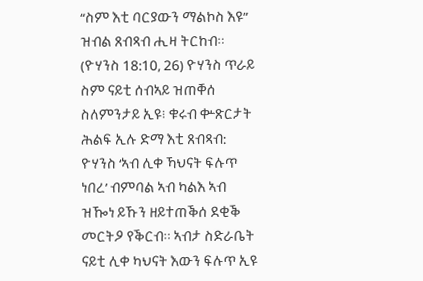“ስም እቲ ባርያውን ማልኮስ እዩ” ዝብል ጸብጻብ ሒዛ ትርከብ። (ዮሃንስ 18:10, 26) ዮሃንስ ጥራይ ስም ናይቲ ሰብኣይ ዝጠቐሰ ስለምንታይ ኢዩ፧ ቁሩብ ቍጽርታት ሕልፍ ኢሉ ድማ እቲ ጸብጻብ: ዮሃንስ ‘ኣብ ሊቀ ኻህናት ፍሉጥ ነበረ’ ብምባል ኣብ ካልእ ኣብ ዝዀነ ይኹን ዘይተጠቕሰ ደቂቕ መርትዖ የቕርብ። ኣብታ ስድራቤት ናይቲ ሊቀ ካህናት እውን ፍሉጥ ኢዩ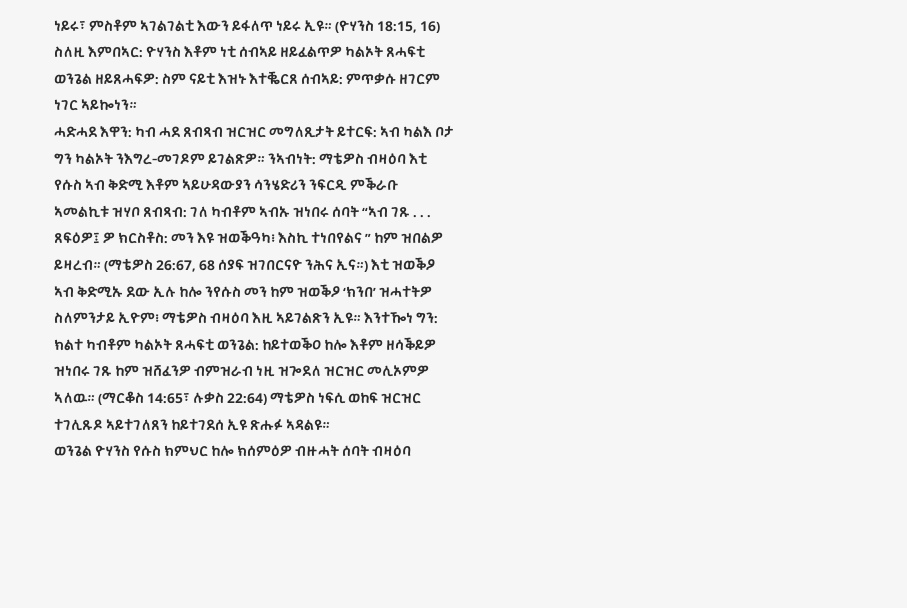ነይሩ፣ ምስቶም ኣገልገልቲ እውን ይፋለጥ ነይሩ ኢዩ። (ዮሃንስ 18:15, 16) ስለዚ እምበኣር: ዮሃንስ እቶም ነቲ ሰብኣይ ዘይፈልጥዎ ካልኦት ጸሓፍቲ ወንጌል ዘይጸሓፍዎ: ስም ናይቲ እዝኑ እተቘርጸ ሰብኣይ: ምጥቃሱ ዘገርም ነገር ኣይኰነን።
ሓድሓደ እዋን: ካብ ሓደ ጸብጻብ ዝርዝር መግለጺታት ይተርፍ: ኣብ ካልእ ቦታ ግን ካልኦት ንእግረ-መገዶም ይገልጽዎ። ንኣብነት: ማቴዎስ ብዛዕባ እቲ የሱስ ኣብ ቅድሚ እቶም ኣይሁዳውያን ሳንሄድሪን ንፍርዲ ምቕራቡ ኣመልኪቱ ዝሃቦ ጸብጻብ: ገለ ካብቶም ኣብኡ ዝነበሩ ሰባት “ኣብ ገጹ . . . ጸፍዕዎ፤ ዎ ክርስቶስ: መን እዩ ዝወቕዓካ፧ እስኪ ተነበየልና ” ከም ዝበልዎ ይዛረብ። (ማቴዎስ 26:67, 68 ሰያፍ ዝገበርናዮ ንሕና ኢና።) እቲ ዝወቕዖ ኣብ ቅድሚኡ ደው ኢሉ ከሎ ንየሱስ መን ከም ዝወቕዖ ‘ክንበ’ ዝሓተትዎ ስለምንታይ ኢዮም፧ ማቴዎስ ብዛዕባ እዚ ኣይገልጽን ኢዩ። እንተዀነ ግን: ክልተ ካብቶም ካልኦት ጸሓፍቲ ወንጌል: ከይተወቕዐ ከሎ እቶም ዘሳቕይዎ ዝነበሩ ገጹ ከም ዝሸፈንዎ ብምዝራብ ነዚ ዝጐደለ ዝርዝር መሊኦምዎ ኣለዉ። (ማርቆስ 14:65፣ ሉቃስ 22:64) ማቴዎስ ነፍሲ ወከፍ ዝርዝር ተገሊጹዶ ኣይተገለጸን ከይተገደሰ ኢዩ ጽሑፉ ኣዳልዩ።
ወንጌል ዮሃንስ የሱስ ክምህር ከሎ ክሰምዕዎ ብዙሓት ሰባት ብዛዕባ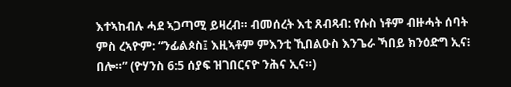እተኣከብሉ ሓደ ኣጋጣሚ ይዛረብ። ብመሰረት እቲ ጸብጻብ: የሱስ ነቶም ብዙሓት ሰባት ምስ ረኣዮም: “ንፊልጶስ፤ እዚኣቶም ምእንቲ ኺበልዑስ እንጌራ ኻበይ ክንዕድግ ኢና፧ በሎ።” (ዮሃንስ 6:5 ሰያፍ ዝገበርናዮ ንሕና ኢና።)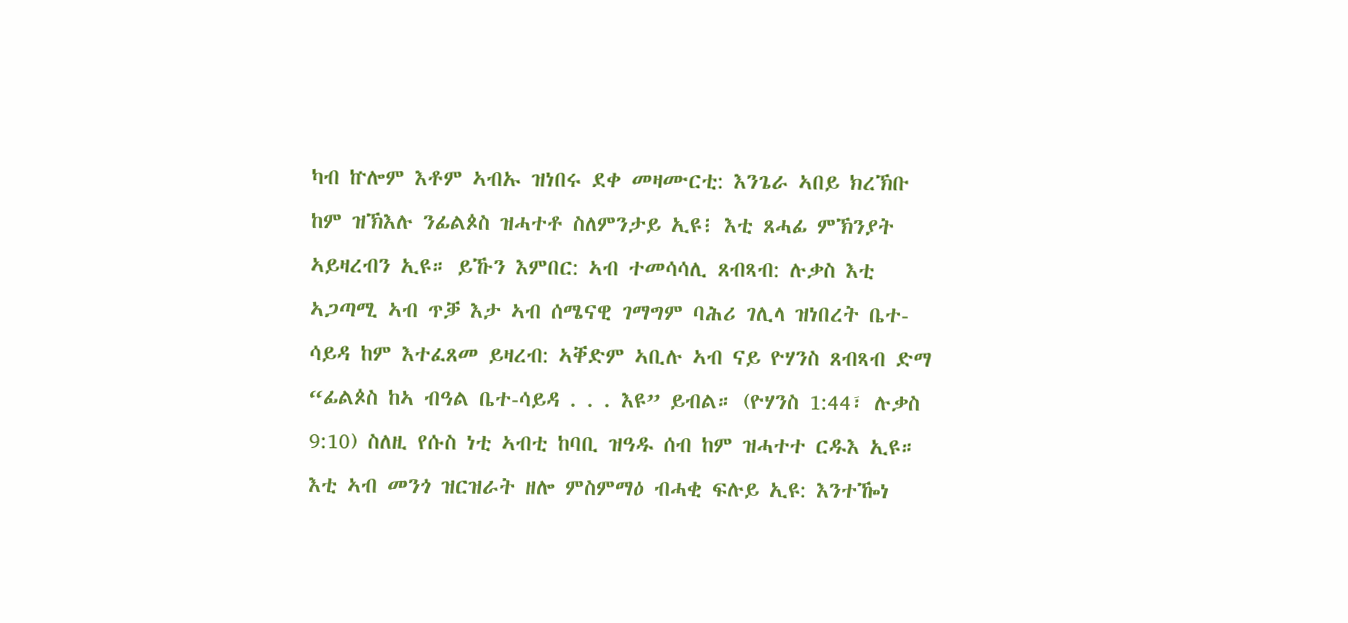ካብ ኵሎም እቶም ኣብኡ ዝነበሩ ደቀ መዛሙርቲ: እንጌራ ኣበይ ክረኽቡ ከም ዝኽእሉ ንፊልጶስ ዝሓተቶ ስለምንታይ ኢዩ፧ እቲ ጸሓፊ ምኽንያት ኣይዛረብን ኢዩ። ይኹን እምበር: ኣብ ተመሳሳሊ ጸብጻብ: ሉቃስ እቲ ኣጋጣሚ ኣብ ጥቓ እታ ኣብ ሰሜናዊ ገማግም ባሕሪ ገሊላ ዝነበረት ቤተ-ሳይዳ ከም እተፈጸመ ይዛረብ: ኣቐድም ኣቢሉ ኣብ ናይ ዮሃንስ ጸብጻብ ድማ “ፊልጶስ ከኣ ብዓል ቤተ-ሳይዳ . . . እዩ” ይብል። (ዮሃንስ 1:44፣ ሉቃስ 9:10) ስለዚ የሱስ ነቲ ኣብቲ ከባቢ ዝዓዱ ሰብ ከም ዝሓተተ ርዱእ ኢዩ። እቲ ኣብ መንጎ ዝርዝራት ዘሎ ምስምማዕ ብሓቂ ፍሉይ ኢዩ: እንተዀነ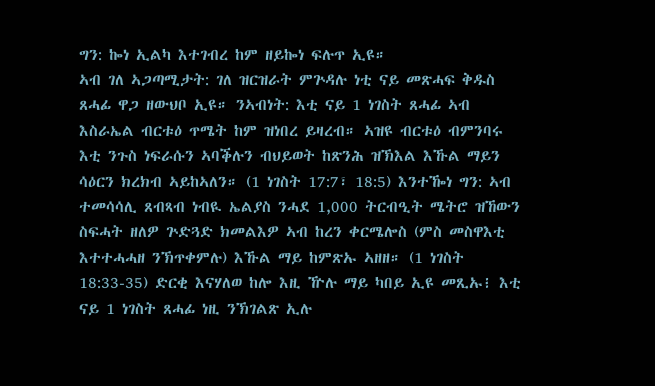ግን: ኰነ ኢልካ እተገብረ ከም ዘይኰነ ፍሉጥ ኢዩ።
ኣብ ገለ ኣጋጣሚታት: ገለ ዝርዝራት ምጕዳሉ ነቲ ናይ መጽሓፍ ቅዱስ ጸሓፊ ዋጋ ዘውህቦ ኢዩ። ንኣብነት: እቲ ናይ 1 ነገስት ጸሓፊ ኣብ እስራኤል ብርቱዕ ጥሜት ከም ዝነበረ ይዛረብ። ኣዝዩ ብርቱዕ ብምንባሩ እቲ ንጉስ ነፍራሱን ኣባቕሉን ብህይወት ከጽንሕ ዝኽእል እኹል ማይን ሳዕርን ክረክብ ኣይከኣለን። (1 ነገስት 17:7፣ 18:5) እንተዀነ ግን: ኣብ ተመሳሳሊ ጸብጻብ ነብዪ ኤልያስ ንሓደ 1,000 ትርብዒት ሜትሮ ዝኸውን ስፍሓት ዘለዎ ጕድጓድ ክመልእዎ ኣብ ከረን ቀርሜሎስ (ምስ መስዋእቲ እተተሓሓዘ ንኽጥቀምሉ) እኹል ማይ ከምጽኡ ኣዘዘ። (1 ነገስት 18:33-35) ድርቂ እናሃለወ ከሎ እዚ ዅሉ ማይ ካበይ ኢዩ መጺኡ፧ እቲ ናይ 1 ነገስት ጸሓፊ ነዚ ንኽገልጽ ኢሉ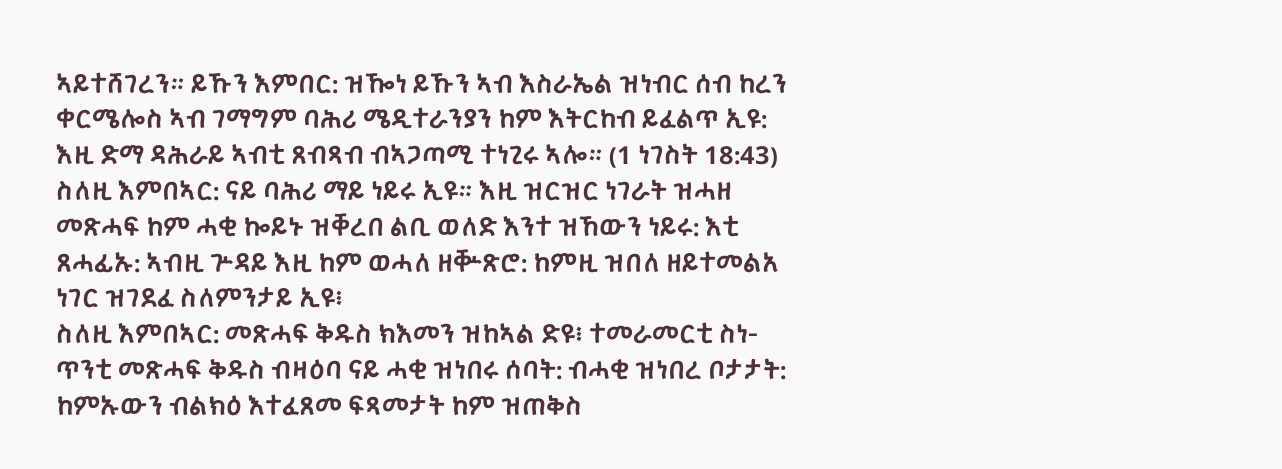ኣይተሸገረን። ይኹን እምበር: ዝዀነ ይኹን ኣብ እስራኤል ዝነብር ሰብ ከረን ቀርሜሎስ ኣብ ገማግም ባሕሪ ሜዲተራንያን ከም እትርከብ ይፈልጥ ኢዩ: እዚ ድማ ዳሕራይ ኣብቲ ጸብጻብ ብኣጋጣሚ ተነጊሩ ኣሎ። (1 ነገስት 18:43) ስለዚ እምበኣር: ናይ ባሕሪ ማይ ነይሩ ኢዩ። እዚ ዝርዝር ነገራት ዝሓዘ መጽሓፍ ከም ሓቂ ኰይኑ ዝቐረበ ልቢ ወለድ እንተ ዝኸውን ነይሩ: እቲ ጸሓፊኡ: ኣብዚ ጕዳይ እዚ ከም ወሓለ ዘቝጽሮ: ከምዚ ዝበለ ዘይተመልአ ነገር ዝገደፈ ስለምንታይ ኢዩ፧
ስለዚ እምበኣር: መጽሓፍ ቅዱስ ክእመን ዝከኣል ድዩ፧ ተመራመርቲ ስነ-ጥንቲ መጽሓፍ ቅዱስ ብዛዕባ ናይ ሓቂ ዝነበሩ ሰባት: ብሓቂ ዝነበረ ቦታታት: ከምኡውን ብልክዕ እተፈጸመ ፍጻመታት ከም ዝጠቅስ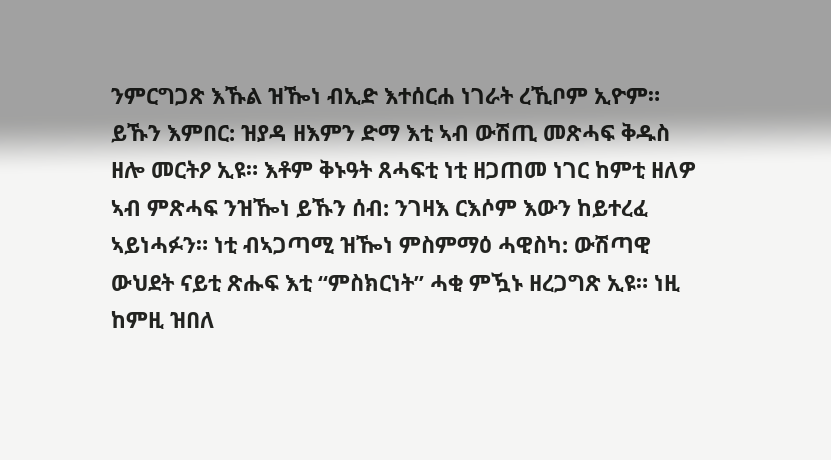ንምርግጋጽ እኹል ዝዀነ ብኢድ እተሰርሐ ነገራት ረኺቦም ኢዮም። ይኹን እምበር: ዝያዳ ዘእምን ድማ እቲ ኣብ ውሽጢ መጽሓፍ ቅዱስ ዘሎ መርትዖ ኢዩ። እቶም ቅኑዓት ጸሓፍቲ ነቲ ዘጋጠመ ነገር ከምቲ ዘለዎ ኣብ ምጽሓፍ ንዝዀነ ይኹን ሰብ: ንገዛእ ርእሶም እውን ከይተረፈ ኣይነሓፉን። ነቲ ብኣጋጣሚ ዝዀነ ምስምማዕ ሓዊስካ: ውሽጣዊ ውህደት ናይቲ ጽሑፍ እቲ “ምስክርነት” ሓቂ ምዃኑ ዘረጋግጽ ኢዩ። ነዚ ከምዚ ዝበለ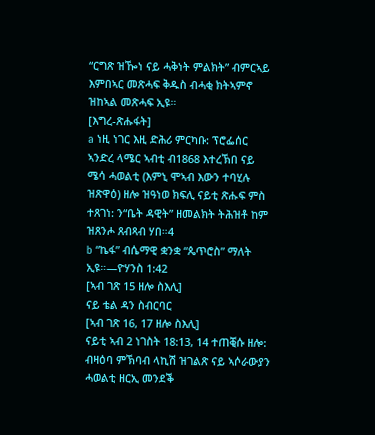“ርግጽ ዝዀነ ናይ ሓቅነት ምልክት” ብምርኣይ እምበኣር መጽሓፍ ቅዱስ ብሓቂ ክትኣምኖ ዝከኣል መጽሓፍ ኢዩ።
[እግረ-ጽሑፋት]
a ነዚ ነገር እዚ ድሕሪ ምርካቡ: ፕሮፌሰር ኣንድረ ላሜር ኣብቲ ብ1868 እተረኽበ ናይ ሜሳ ሓወልቲ (እምኒ ሞኣብ እውን ተባሂሉ ዝጽዋዕ) ዘሎ ዝዓነወ ክፍሊ ናይቲ ጽሑፍ ምስ ተጸገነ: ን“ቤት ዳዊት” ዘመልክት ትሕዝቶ ከም ዝጸንሖ ጸብጻብ ሃበ።4
b “ኬፋ” ብሴማዊ ቋንቋ “ጴጥሮስ” ማለት ኢዩ።—ዮሃንስ 1:42
[ኣብ ገጽ 15 ዘሎ ስእሊ]
ናይ ቴል ዳን ስብርባር
[ኣብ ገጽ 16, 17 ዘሎ ስእሊ]
ናይቲ ኣብ 2 ነገስት 18:13, 14 ተጠቒሱ ዘሎ: ብዛዕባ ምኽባብ ላኪሽ ዝገልጽ ናይ ኣሶራውያን ሓወልቲ ዘርኢ መንደቕ